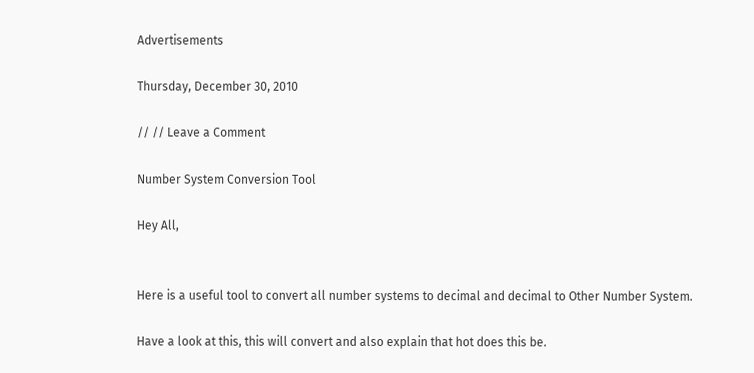Advertisements

Thursday, December 30, 2010

// // Leave a Comment

Number System Conversion Tool

Hey All,


Here is a useful tool to convert all number systems to decimal and decimal to Other Number System.

Have a look at this, this will convert and also explain that hot does this be.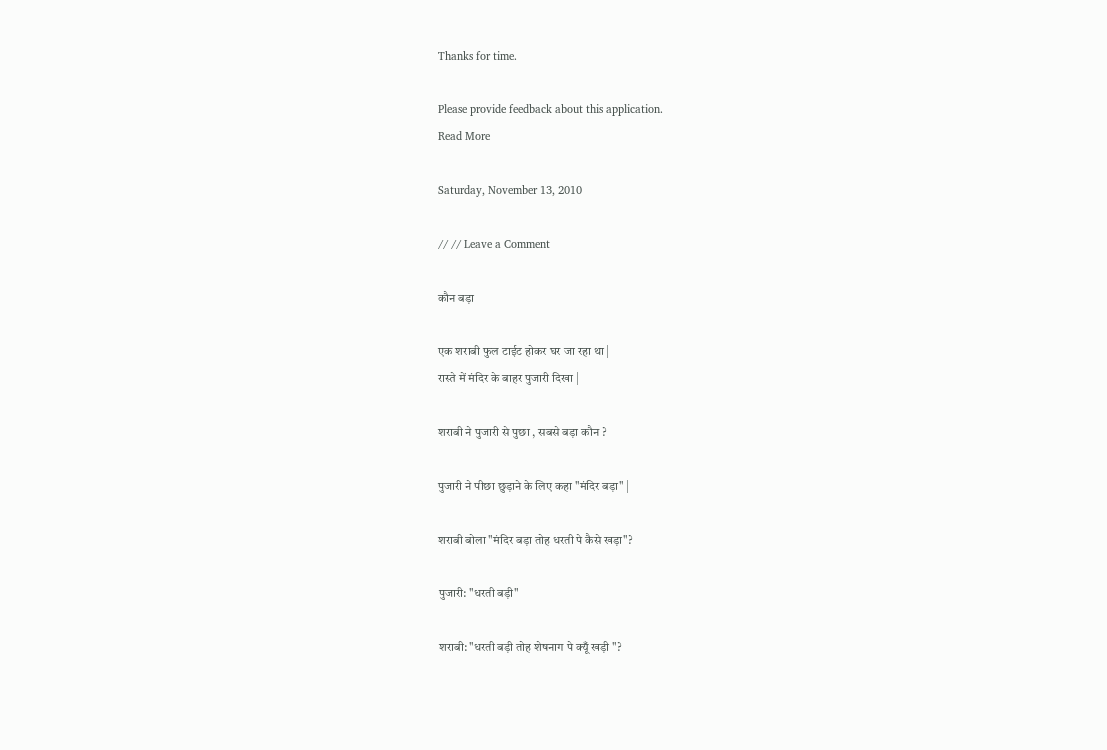Thanks for time.

Please provide feedback about this application.
Read More

Saturday, November 13, 2010

// // Leave a Comment

कौन बड़ा

एक शराबी फुल टाईट होकर घर जा रहा था |
रास्ते में मंदिर के बाहर पुजारी दिखा |

शराबी ने पुजारी से पुछा , सबसे बड़ा कौन ?

पुजारी ने पीछा छुड़ाने के लिए कहा "मंदिर बड़ा" |

शराबी बोला "मंदिर बड़ा तोह धरती पे कैसे खड़ा"?

पुजारी: "धरती बड़ी"

शराबी: "धरती बड़ी तोह शेषनाग पे क्यूँ खड़ी "?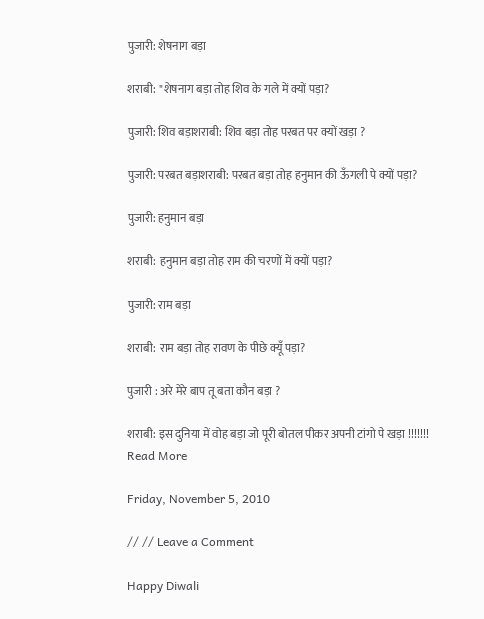पुजारी: शेषनाग बड़ा

शराबी: "शेषनाग बड़ा तोह शिव के गले में क्यों पड़ा?

पुजारी: शिव बड़ाशराबी: शिव बड़ा तोह परबत पर क्यों खड़ा ?

पुजारी: परबत बड़ाशराबी: परबत बड़ा तोह हनुमान की ऊँगली पे क्यों पड़ा?

पुजारी: हनुमान बड़ा

शराबी: हनुमान बड़ा तोह राम की चरणों में क्यों पड़ा?

पुजारी: राम बड़ा

शराबी: राम बड़ा तोह रावण के पीछे क्यूँ पड़ा?

पुजारी : अरे मेरे बाप तू बता कौन बड़ा ?

शराबी: इस दुनिया में वोह बड़ा जो पूरी बोतल पीकर अपनी टांगो पे खड़ा !!!!!!!
Read More

Friday, November 5, 2010

// // Leave a Comment

Happy Diwali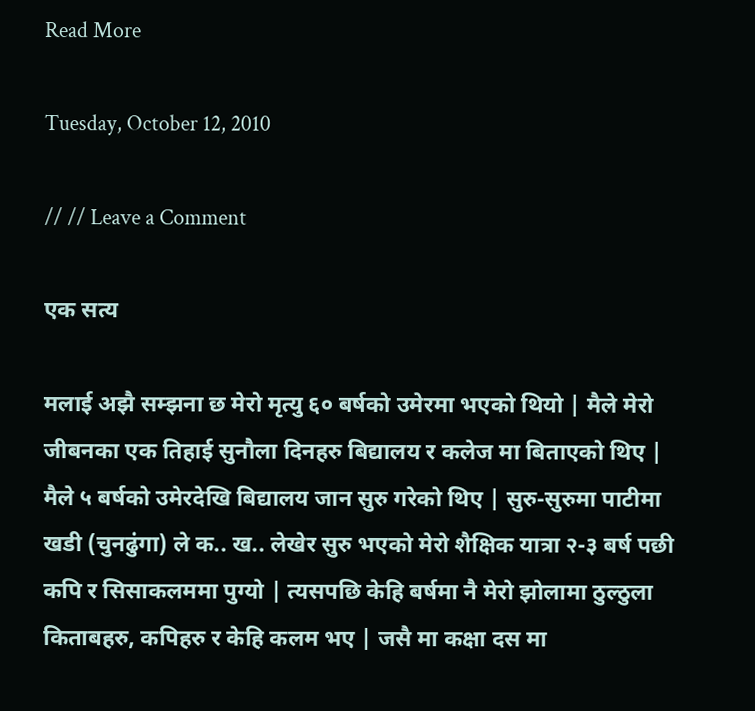Read More

Tuesday, October 12, 2010

// // Leave a Comment

एक सत्य

मलाई अझै सम्झना छ मेरो मृत्यु ६० बर्षको उमेरमा भएको थियो | मैले मेरो जीबनका एक तिहाई सुनौला दिनहरु बिद्यालय र कलेज मा बिताएको थिए | मैले ५ बर्षको उमेरदेखि बिद्यालय जान सुरु गरेको थिए | सुरु-सुरुमा पाटीमा खडी (चुनढुंगा) ले क.. ख.. लेखेर सुरु भएको मेरो शैक्षिक यात्रा २-३ बर्ष पछी कपि र सिसाकलममा पुग्यो | त्यसपछि केहि बर्षमा नै मेरो झोलामा ठुल्ठुला किताबहरु, कपिहरु र केहि कलम भए | जसै मा कक्षा दस मा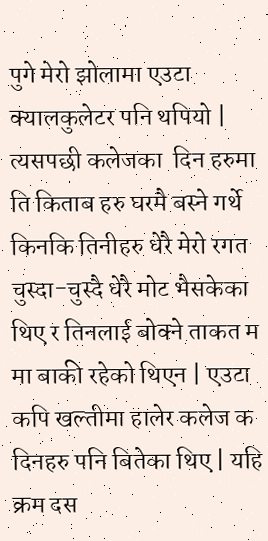पुगे मेरो झोलामा एउटा क्यालकुलेटर पनि थपियो | त्यसपछी कलेजका  दिन हरुमा ति किताब हरु घरमै बस्ने गर्थे किनकि तिनीहरु धेरै मेरो रगत चुस्दा-चुस्दै धेरै मोट भैसकेका थिए र तिनलाई बोक्ने ताकत म मा बाकी रहेको थिएन | एउटा कपि खल्तीमा हालेर कलेज क दिनहरु पनि बितेका थिए | यहि क्रम दस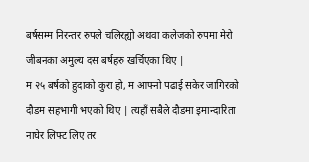बर्षसम्म निरन्तर रुपले चलिरह्यो अथवा कलेजको रुपमा मेरो जीबनका अमुल्य दस बर्षहरु खर्चिएका थिए |
म २५ बर्षको हुदाको कुरा हो, म आफ्नो पढाई सकेर जागिरको दौडम सहभागी भएको थिए | त्यहाँ सबैले दौडमा इमान्दारिता नाघेर लिफ्ट लिए तर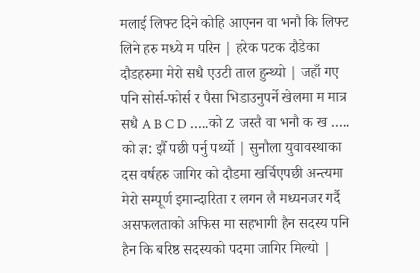मलाई लिफ्ट दिने कोहि आएनन वा भनौ कि लिफ्ट लिने हरु मध्ये म परिन | हरेक पटक दौडेका दौडहरुमा मेरो सधै एउटी ताल हुन्थ्यो | जहाँ गए पनि सोर्स-फोर्स र पैसा भिडाउनुपर्ने खेलमा म मात्र सधै A B C D …..को Z  जस्तै वा भनौ क ख ….. को ज्ञ: झैँ पछी पर्नु पर्थ्यो | सुनौला युवावस्थाका दस वर्षहरु जागिर को दौडमा खर्चिएपछी अन्त्यमा मेरो सम्पूर्ण इमान्दारिता र लगन लै मध्यनजर गर्दै असफलताको अफिस मा सहभागी हैन सदस्य पनि हैन कि बरिष्ठ सदस्यको पदमा जागिर मिल्यो |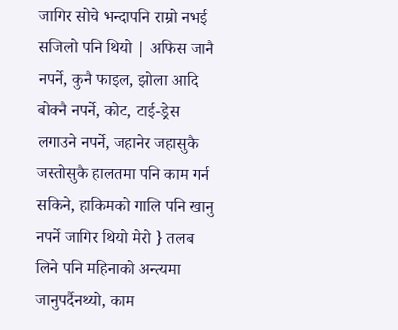जागिर सोचे भन्दापनि राम्रो नभई सजिलो पनि थियो | अफिस जानै नपर्ने, कुनै फाइल, झोला आदि बोक्नै नपर्ने, कोट, टाई-ड्रेस लगाउने नपर्ने, जहानेर जहासुकै जस्तोसुकै हालतमा पनि काम गर्न सकिने, हाकिमको गालि पनि खानु नपर्ने जागिर थियो मेरो } तलब लिने पनि महिनाको अन्त्यमा जानुपर्दैनथ्यो, काम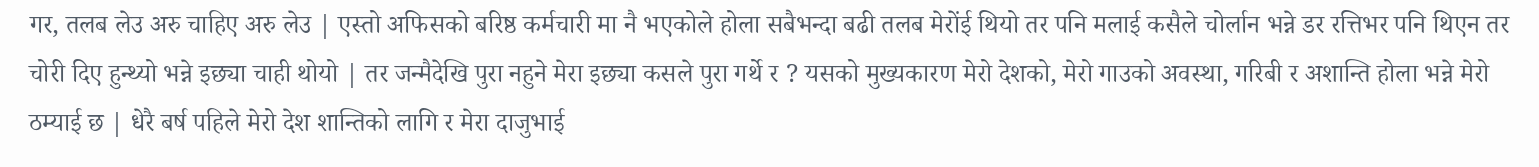गर, तलब लेउ अरु चाहिए अरु लेउ | एस्तो अफिसको बरिष्ठ कर्मचारी मा नै भएकोले होला सबैभन्दा बढी तलब मेरोंई थियो तर पनि मलाई कसैले चोर्लान भन्ने डर रत्तिभर पनि थिएन तर चोरी दिए हुन्थ्यो भन्ने इछ्या चाही थोयो | तर जन्मैदेखि पुरा नहुने मेरा इछ्या कसले पुरा गर्थे र ? यसको मुख्यकारण मेरो देशको, मेरो गाउको अवस्था, गरिबी र अशान्ति होला भन्ने मेरो ठम्याई छ | धेरै बर्ष पहिले मेरो देश शान्तिको लागि र मेरा दाजुभाई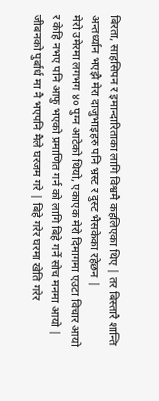बिरता, साहसिपन र इमान्दारिताका लागि विश्वमै कहलिएका थिए | तर बिस्तारै शान्ति अन्तर्ध्यान भएझै मेरा दाजुभाइहरु पनि भ्रस्ट र दुस्ट भैसकेका रहेछन |
मेरो उमेरमा लगभग ४० पुग्न आटेको थियो, एकाएक मेरो दिमागमा एउटा विचार आयो र केहि नभए पनि आफु भएको प्रमाणित गर्न को लागि बिहे गर्ने सोच मनमा आयो | जीबनको पुर्बार्ध मा नै भएपनि मैले घरजम गरे | बिहे गरेर घरमा खेति गरेर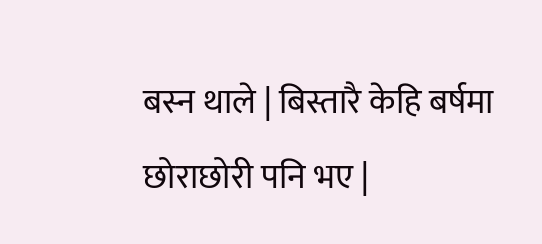बस्न थाले | बिस्तारै केहि बर्षमा छोराछोरी पनि भए |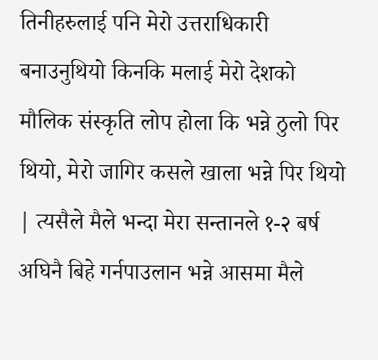तिनीहरुलाई पनि मेरो उत्तराधिकारी बनाउनुथियो किनकि मलाई मेरो देशको मौलिक संस्कृति लोप होला कि भन्ने ठुलो पिर थियो, मेरो जागिर कसले खाला भन्ने पिर थियो | त्यसैले मैले भन्दा मेरा सन्तानले १-२ बर्ष अघिनै बिहे गर्नपाउलान भन्ने आसमा मैले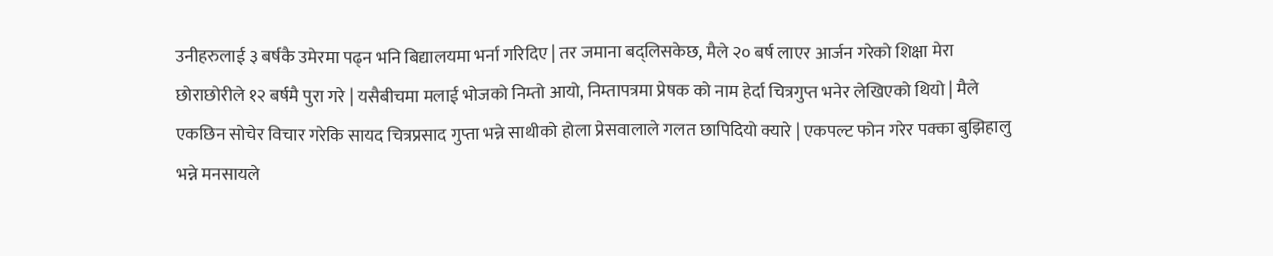उनीहरुलाई ३ बर्षकै उमेरमा पढ्न भनि बिद्यालयमा भर्ना गरिदिए | तर जमाना बद्लिसकेछ, मैले २० बर्ष लाएर आर्जन गरेको शिक्षा मेरा छोराछोरीले १२ बर्षमै पुरा गरे | यसैबीचमा मलाई भोजको निम्तो आयो, निम्तापत्रमा प्रेषक को नाम हेर्दा चित्रगुप्त भनेर लेखिएको थियो | मैले एकछिन सोचेर विचार गरेकि सायद चित्रप्रसाद गुप्ता भन्ने साथीको होला प्रेसवालाले गलत छापिदियो क्यारे | एकपल्ट फोन गरेर पक्का बुझिहालु भन्ने मनसायले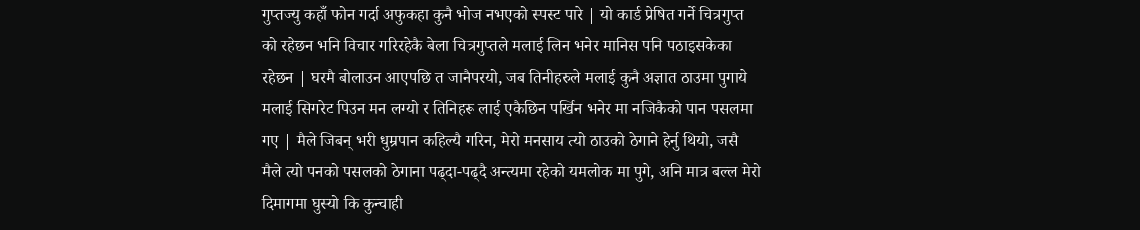गुप्तज्यु कहाँ फोन गर्दा अफुकहा कुनै भोज नभएको स्पस्ट पारे | यो कार्ड प्रेषित गर्ने चित्रगुप्त को रहेछन भनि विचार गरिरहेकै बेला चित्रगुप्तले मलाई लिन भनेर मानिस पनि पठाइसकेका रहेछन | घरमै बोलाउन आएपछि त जानैपरयो, जब तिनीहरुले मलाई कुनै अज्ञात ठाउमा पुगाये मलाई सिगरेट पिउन मन लग्यो र तिनिहरू लाई एकैछिन पर्खिन भनेर मा नजिकैको पान पसलमा गए | मैले जिबन् भरी धुम्रपान कहिल्यै गरिन, मेरो मनसाय त्यो ठाउको ठेगाने हेर्नु थियो, जसै मैले त्यो पनको पसलको ठेगाना पढ्दा-पढ्दै अन्त्यमा रहेको यमलोक मा पुगे, अनि मात्र बल्ल मेरो दिमागमा घुस्यो कि कुन्चाही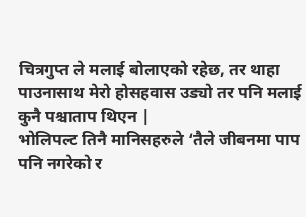चित्रगुप्त ले मलाई बोलाएको रहेछ, तर थाहा पाउनासाथ मेरो होसहवास उड्यो तर पनि मलाई कुनै पश्चाताप थिएन |
भोलिपल्ट तिनै मानिसहरुले ‘तैले जीबनमा पाप पनि नगरेको र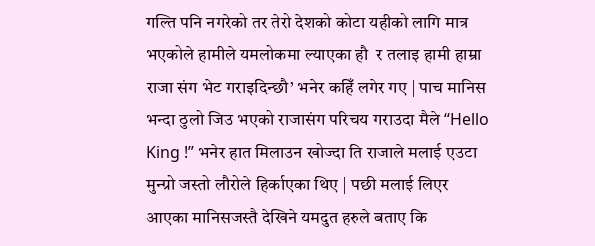गल्ति पनि नगरेको तर तेरो देशको कोटा यहीको लागि मात्र भएकोले हामीले यमलोकमा ल्याएका हौ  र तलाइ हामी हाम्रा राजा संग भेट गराइदिन्छौ’ भनेर कहिँ लगेर गए | पाच मानिस भन्दा ठुलो जिउ भएको राजासंग परिचय गराउदा मैले “Hello King !” भनेर हात मिलाउन खोज्दा ति राजाले मलाई एउटा मुन्ग्रो जस्तो लौरोले हिर्काएका थिए | पछी मलाई लिएर आएका मानिसजस्तै देखिने यमदुत हरुले बताए कि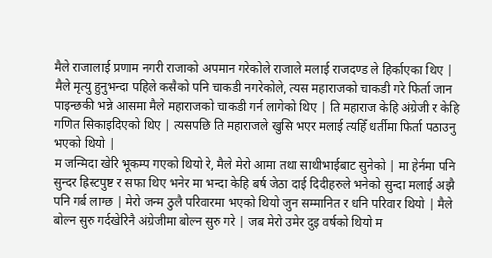मैले राजालाई प्रणाम नगरी राजाको अपमान गरेकोले राजाले मलाई राजदण्ड ले हिर्काएका थिए |
मैले मृत्यु हुनुभन्दा पहिले कसैको पनि चाकडी नगरेकोले, त्यस महाराजको चाकडी गरे फिर्ता जान पाइन्छकी भन्ने आसमा मैले महाराजको चाकडी गर्न लागेको थिए | ति महाराज केहि अंग्रेजी र केहि गणित सिकाइदिएको थिए | त्यसपछि ति महाराजले खुसि भएर मलाई त्यहिँ धर्तीमा फिर्ता पठाउनु भएको थियो |
म जन्मिदा खेरि भूकम्प गएको थियो रे, मैले मेरो आमा तथा साथीभाईबाट सुनेको | मा हेर्नमा पनि सुन्दर ह्रिस्टपुष्ट र सफा थिए भनेर मा भन्दा केहि बर्ष जेठा दाई दिदीहरुले भनेको सुन्दा मलाई अझै पनि गर्ब लाग्छ | मेरो जन्म ठुलै परिवारमा भएको थियो जुन सम्मानित र धनि परिवार थियो | मैले बोल्न सुरु गर्दखेरिनै अंग्रेजीमा बोल्न सुरु गरे | जब मेरो उमेर दुइ वर्षको थियो म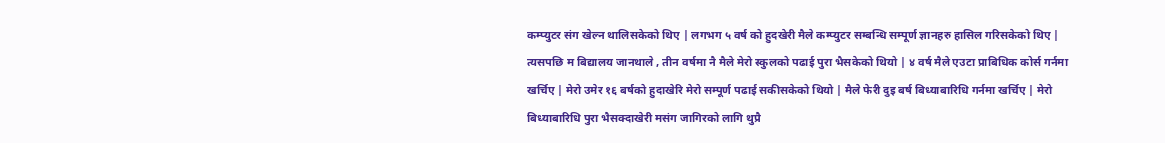कम्प्युटर संग खेल्न थालिसकेको थिए | लगभग ५ वर्ष को हुदखेरी मैले कम्प्युटर सम्बन्धि सम्पूर्ण ज्ञानहरु हासिल गरिसकेको थिए | त्यसपछि म बिद्यालय जानथाले , तीन वर्षमा नै मैले मेरो स्कुलको पढाई पुरा भैसकेको थियो | ४ वर्ष मैले एउटा प्राबिधिक कोर्स गर्नमा खर्चिए | मेरो उमेर १६ बर्षको हुदाखेरि मेरो सम्पूर्ण पढाई सकीसकेको थियो | मैले फेरी दुइ बर्ष बिध्याबारिधि गर्नमा खर्चिए | मेरो बिध्याबारिधि पुरा भैसक्दाखेरी मसंग जागिरको लागि थुप्रै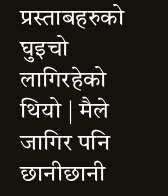प्रस्ताबहरुको घुइचो लागिरहेको थियो | मैले जागिर पनि छानीछानी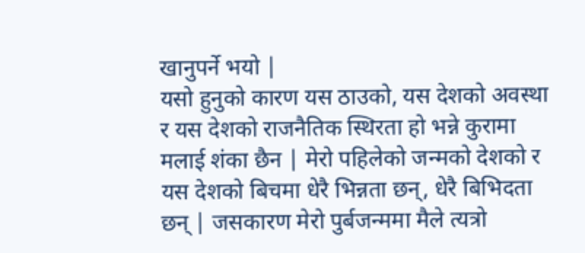खानुपर्ने भयो |
यसो हुनुको कारण यस ठाउको, यस देशको अवस्था र यस देशको राजनैतिक स्थिरता हो भन्ने कुरामा मलाई शंका छैन | मेरो पहिलेको जन्मको देशको र यस देशको बिचमा धेरै भिन्नता छन्, धेरै बिभिदता छन् | जसकारण मेरो पुर्बजन्ममा मैले त्यत्रो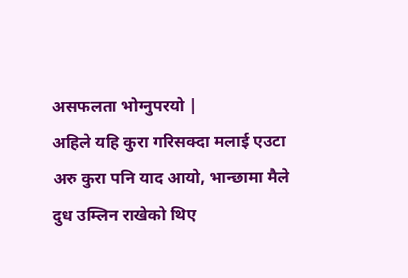असफलता भोग्नुपरयो |
अहिले यहि कुरा गरिसक्दा मलाई एउटा अरु कुरा पनि याद आयो, भान्छामा मैले दुध उम्लिन राखेको थिए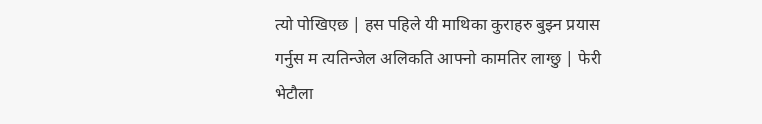त्यो पोखिएछ | हस पहिले यी माथिका कुराहरु बुझ्न प्रयास गर्नुस म त्यतिन्जेल अलिकति आफ्नो कामतिर लाग्छु | फेरी भेटौला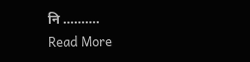नि ……….
Read More